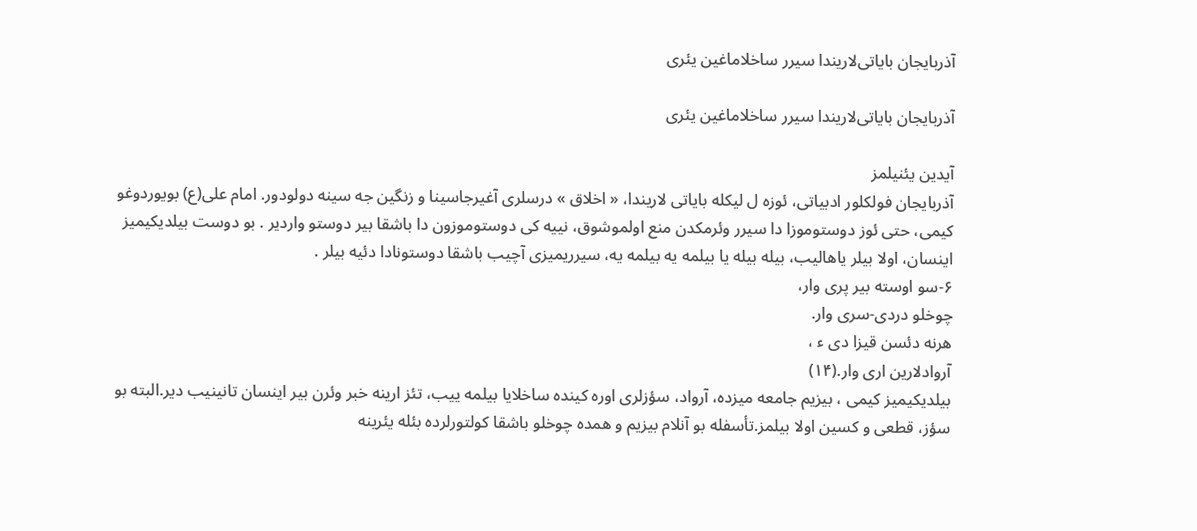آذربایجان بایاتی‌لاریندا سیرر ساخلاماغین یئری

آذربایجان بایاتی‌لاریندا سیرر ساخلاماغین یئری

آیدین یئنیلمز
آذربایجان فولکلور ادبیاتی، ئوزه ل لیکله بایاتی لاریندا، « اخلاق » درسلری آغیرجاسینا و زنگین جه سینه دولودور. امام علی(ع) بویوردوغو کیمی، حتی ئوز دوستوموزا دا سیرر وئرمکدن منع اولموشوق، نییه کی دوستوموزون دا باشقا بیر دوستو واردیر . بو دوست بیلدیکیمیز اینسان، اولا بیلر یاهالیب، بیله بیله یا بیلمه یه بیلمه یه، سیرریمیزی آچیب باشقا دوستونادا دئیه بیلر .
۶-سو اوسته بیر پری وار،
چوخلو دردی-سری وار.
هرنه دئسن قیزا دی ء ،
آروادلارین اری وار.(۱۴)
بیلدیکیمیز کیمی ، بیزیم جامعه میزده، آرواد، سؤزلری اوره کینده ساخلایا بیلمه ییب، تئز ارینه خبر وئرن بیر اینسان تانینیب دیر.البته بو سؤز، قطعی و کسین اولا بیلمز.تأسفله بو آنلام بیزیم و همده چوخلو باشقا کولتورلرده بئله یئرینه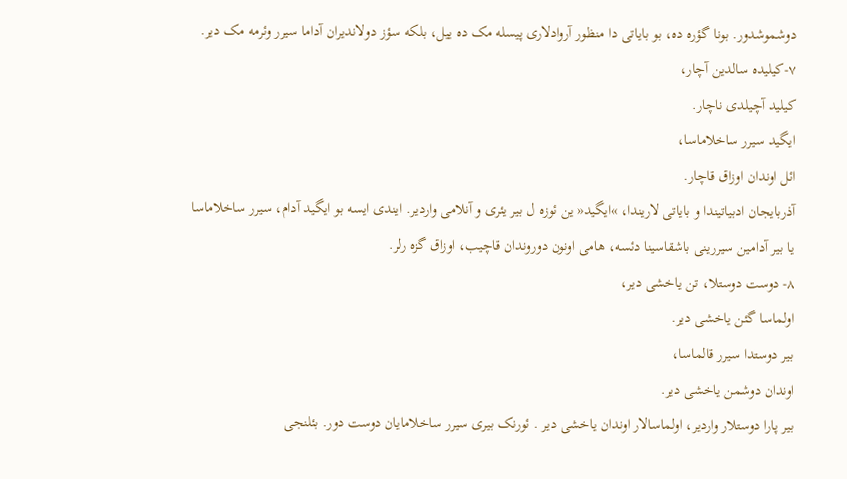دوشموشدور. بونا گؤره ده، بو بایاتی دا منظور آروادلاری پیسله مک ده ییل، بلکه سؤز دولاندیران آداما سیرر وئرمه مک دیر.
۷-کیلیده سالدین آچار،
کیلید آچیلدی ناچار.
ایگید سیرر ساخلاماسا،
ائل اوندان اوزاق قاچار.
آذربایجان ادبیاتیندا و بایاتی لاریندا، »ایگید« ین ئوزه ل بیر یئری و آنلامی واردیر. ایندی ایسه بو ایگید آدام، سیرر ساخلاماسا یا بیر آدامین سیررینی باشقاسینا دئسه، هامی اونون دوروندان قاچیب، اوزاق گزه رلر.
۸- دوست دوستلا، تن یاخشی دیر،
اولماسا گئن یاخشی دیر.
بیر دوستدا سیرر قالماسا،
اوندان دوشمن یاخشی دیر.
بیر پارا دوستلار واردیر، اولماسالار اوندان یاخشی دیر . ئورنک بیری سیرر ساخلامایان دوست دور. بئلنجی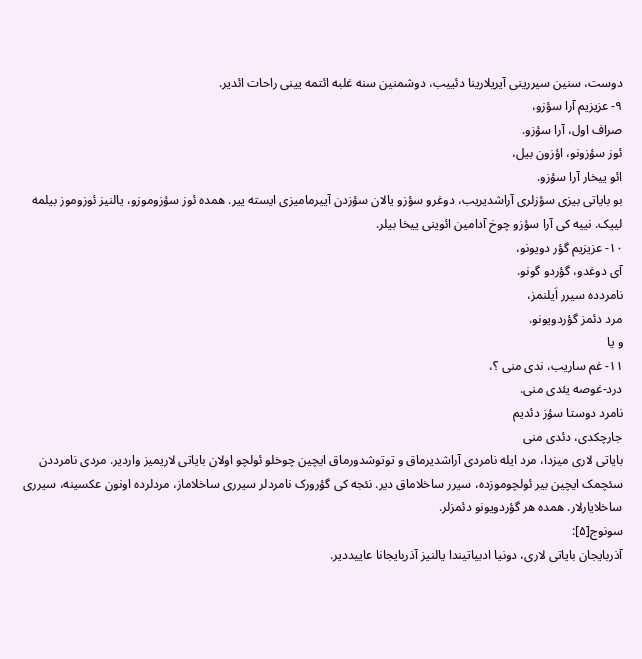دوست، سنین سیررینی آیریلارینا دئییب، دوشمنین سنه غلبه ائتمه یینی راحات ائدیر.
۹- عزیزیم آرا سؤزو،
صراف اول، آرا سؤزو.
ئوز سؤزونو، اؤزون بیل،
ائو ییخار آرا سؤزو.
بو بایاتی بیزی سؤزلری آراشدیریب، دوغرو سؤزو یالان سؤزدن آییرمامیزی ایسته ییر. همده ئوز سؤزوموزو، یالنیز ئوزوموز بیلمه لییک. نییه کی آرا سؤزو چوخ آدامین ائوینی ییخا بیلر.
۱۰- عزیزیم گؤر دویونو،
آی دوغدو، گؤردو گونو.
نامردده سیرر اَیلنمز،
مرد دئمز گؤردویونو.
و یا
۱۱- غم ساریب، ندی منی ؟،
درد-غوصه یئدی منی.
نامرد دوستا سؤز دئدیم
جارچکدی، دئدی منی
بایاتی لاری میزدا، مرد ایله نامردی آراشدیرماق و توتوشدورماق ایچین چوخلو ئولچو اولان بایاتی لاریمیز واردیر. مردی نامرددن سئچمک ایچین بیر ئولچوموزده، سیرر ساخلاماق دیر. نئجه کی گؤرورک نامردلر سیرری ساخلاماز، مردلرده اونون عکسینه، سیرری ساخلایارلار. همده هر گؤردویونو دئمزلر.
سونوج[۵]:
آذربایجان بایاتی لاری، دونیا ادبیاتیندا یالنیز آذربایجانا عاییددیر.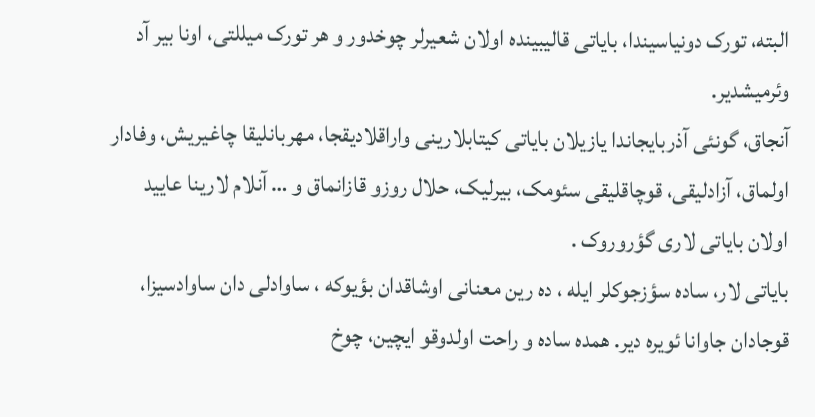البته، تورک دونیاسیندا، بایاتی قالیبینده اولان شعیرلر چوخدور و هر تورک میللتی، اونا بیر آد وئرمیشدیر.
آنجاق، گونئی آذربایجاندا یازیلان بایاتی کیتابلارینی واراقلادیقجا، مهربانلیقا چاغیریش، وفادار اولماق، آزادلیقی، قوچاقلیقی سئومک، بیرلیک، حلال روزو قازانماق و … آنلام لارینا عایید اولان بایاتی لاری گؤروروک .
بایاتی لار، ساده سؤزجوکلر ایله ، ده رین معنانی اوشاقدان بؤیوکه ، ساوادلی دان ساوادسیزا، قوجادان جاوانا ئویره دیر. همده ساده و راحت اولدوقو ایچین، چوخ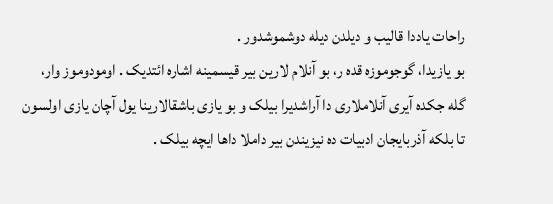راحات یاددا قالیب و دیلدن دیله دوشموشدور .
بو یازیدا، گوجوموزه قده ر، بو آنلام لارین بیر قیسمینه اشاره ائتدیک . اومودوموز وار، گله جکده آیری آنلاملاری دا آراشدیرا بیلک و بو یازی باشقالارینا یول آچان یازی اولسون تا بلکه آذربایجان ادبیات ده نیزیندن بیر داملا داها ایچه بیلک .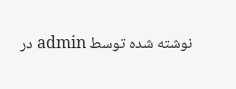نوشته شده توسط admin در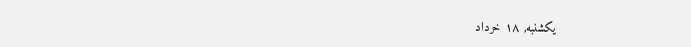یکشنبه, ۱۸ خرداد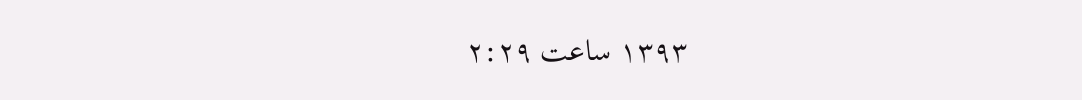۱۳۹۳ ساعت ۲:۲۹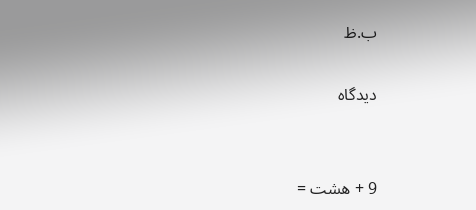ب.ظ

دیدگاه


9 + هشت =